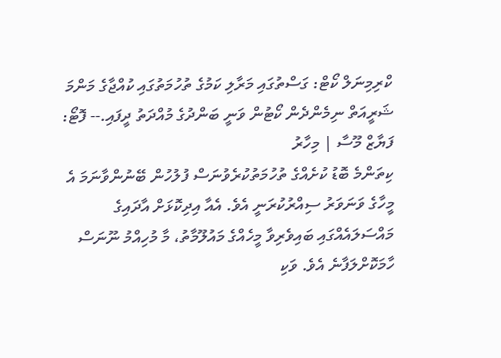ކްރިމިނަލް ކޯޓް: ގަސްތުގައި މަރާލި ކަމުގެ ތުހުމަތުގައި ކުއްޖާގެ މަންމަ ޝަރީއަތް ނިމެންދެން ކޯޓުން ވަނީ ބަންދުގެ މުއްދަތު ދީފައި.-- ފޮޓޯ: ފަޔާޒް މޫސާ | މިހާރު
ކިތަންމެ ބޮޑު ކުށެއްގެ ތުހުމަތުކުރެވުނަސް ފުލުހުން ބޭނުންވާނަމަ އެ މީހާގެ ވަނަވަރު ސިއްރުކުރަނީ އެވެ. އެއާ އިދިކޮޅަށް އާދައިގެ މައްސަލައެއްގައި ބައިވެރިވާ މީހެއްގެ މައުލޫމާތު، މާ މުހިއްމު ނޫނަސް ހާމަކޮށްލަފާނެ އެވެ. ވަކި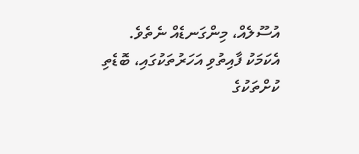އުސޫލެއް، މިންގަނޑެއް ނެތެވެ.
އެކަމަކު ފާއިތުވި އަހަރުތަކުގައި، ބޮޑެތި ކުށްތަކުގެ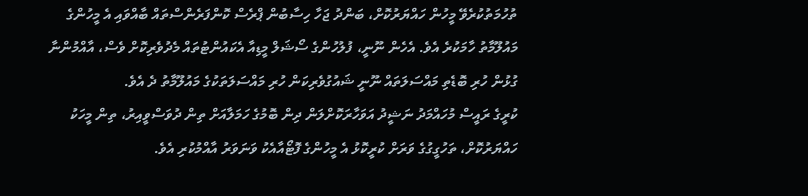ތުހުމަތުކުރެވޭ މީހުން ހައްޔަރުކޮށް، ބަންދު ޖަހާ ހިސާބުން ޕްރެސް ކޮންފަރެންސްތައް ބާއްވައި އެ މީހުންގެ މައުލޫމާތު ހާމަކުރެ އެވެ. އެހެން ނޫނީ، ފުލުހުންގެ ސޯޝަލް މީޑިއާ އެކައުންޓުތައް މެދުވެރިކޮށް ވެސް، އާއްމުންނާ ގުޅުން ހުރި ބޮޑެތި މައްސަލަތައް ނޫނީ ޝައުގުވެރިކަން ހުރި މައްސަލަތަކުގެ މައުލޫމާތު ދެ އެވެ.
ކުރީގެ ރައީސް މުހައްމަދު ނަޝީދު އަވަހާރަކޮށްލަން ދިން ބޮމުގެ ހަމަލާއަށް ތިން ދުވަސްވީއިރު، ތިން މީހަކު ހައްޔަރުކޮށް، ތަހުގީގުގެ ވަރަށް ކުރީކޮޅު އެ މީހުންގެ ފޮޓޯއާއެކު ވަނަވަރު އާއްމުކުރި އެވެ.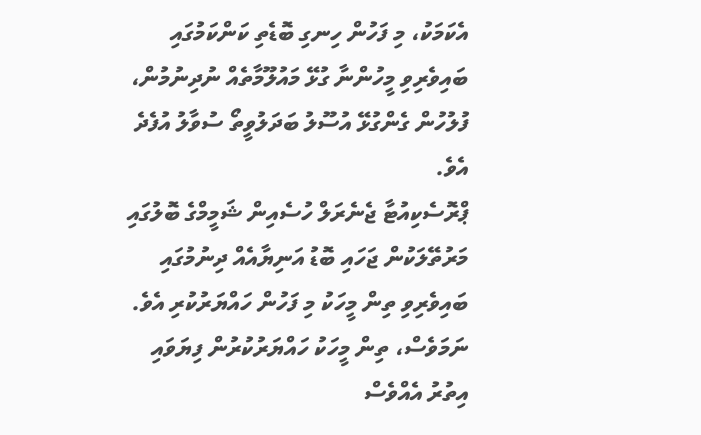އެކަމަކު، މި ފަހުން ހިނގި ބޮޑެތި ކަންކަމުގައި ބައިވެރިވި މީހުންނާ ގުޅޭ މައުލޫމާތެއް ނުދިނުމުން، ފުލުހުން ގެންގުޅޭ އުސޫލު ބަދަލުވީތޯ ސުވާލު އުފެދެ އެވެ.
ޕްރޮސެކިއުޓާ ޖެނެރަލް ހުސެއިން ޝަމީމްގެ ބޮލުގައި މަރުތޭލަކުން ޖަހައި ބޮޑު އަނިޔާއެއް ދިނުމުގައި ބައިވެރިވި ތިން މީހަކު މި ފަހުން ހައްޔަރުކުރި އެވެ. ނަމަވެސް، ތިން މީހަކު ހައްޔަރުކުރުން ފިޔަވައި އިތުރު އެއްވެސް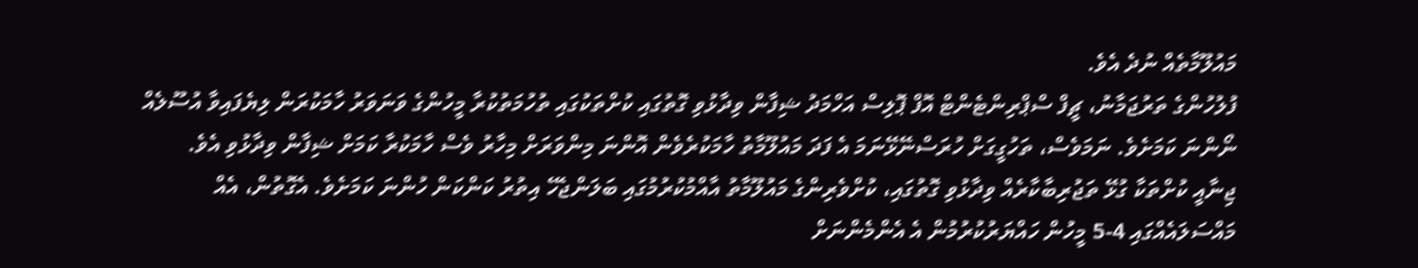މައުލޫމާތެއް ނުދެ އެވެ.
ފުލުހުންގެ ތަރުޖަމާނު، ޗީފް ސްޕްރިންޓެންޓް އޮފް ޕޮލިސް އަހްމަދު ޝިފާން ވިދާޅުވި ގޮތުގައި ކުށްތަކުގައި ތުހުމަތުކުރާ މީހުންގެ ވަނަވަރު ހާމަކުރަން ލިޔެފައިވާ އުސޫލެއް ނޯންނަ ކަމަށެވެ. ނަމަވެސް، ތަހުގީގަށް ހުރަސްނޭޅޭނަމަ އެ ފަދަ މައުލޫމާތު ހާމަކުރެވެން އޮންނަ މިންވަރަށް މިހާރު ވެސް ހާމަކުރާ ކަމަށް ޝިފާން ވިދާޅުވި އެވެ.
ޖިނާއީ ކުށްތަކާ ގުޅޭ ތަޖުރިބާކާރެއް ވިދާޅުވި ގޮތުގައި، ކުށްވެރިންގެ މައުލޫމާތު އާއްމުކުރުމުގައި ބަލަންޖެހޭ އިތުރު ކަންކަން ހުންނަ ކަމަށެވެ. އެގޮތުން، އެއް މައްސަލައެއްގައި 4-5 މީހުން ހައްޔަރުކުރުމުން އެ އެންމެންނަށް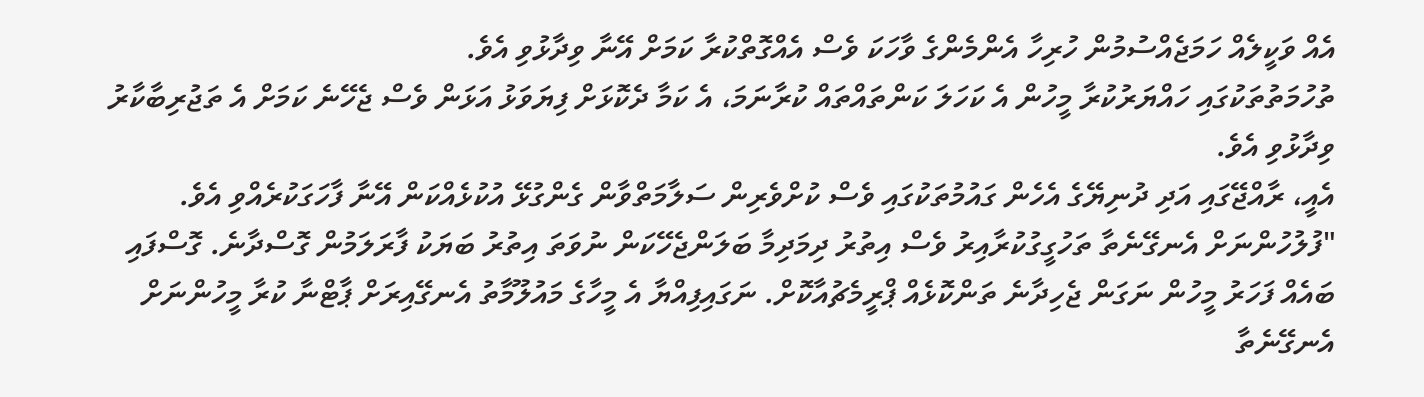އެއް ވަކީލެއް ހަމަޖެއްސުމުން ހުރިހާ އެންމެންގެ ވާހަކަ ވެސް އެއްގޮތްކުރާ ކަމަށް އޭނާ ވިދާޅުވި އެވެ.
ތުހުމަތުތަކުގައި ހައްޔަރުކުރާ މީހުން އެ ކަހަލަ ކަންތައްތައް ކުރާނަމަ، އެ ކަމާ ދެކޮޅަށް ފިޔަވަޅު އަޅަން ވެސް ޖެހޭނެ ކަމަށް އެ ތަޖުރިބާކާރު ވިދާޅުވި އެވެ.
އެއީ، ރާއްޖޭގައި އަދި ދުނިޔޭގެ އެހެން ގައުމުތަކުގައި ވެސް ކުށްވެރިން ސަލާމަތްވާން ގެންގުޅޭ އުކުޅެއްކަން އޭނާ ފާހަގަކުރެއްވި އެވެ.
"ފުލުހުންނަށް އެނގޭނެތާ ތަހުގީގުކުރާއިރު ވެސް އިތުރު ދިމަދިމާ ބަލަންޖެހޭކަން ނުވަތަ އިތުރު ބަޔަކު ފާރަލަމުން ގޮސްދާނެ. ގޮސްފައި ބައެއް ފަހަރު މީހުން ނަގަން ޖެހިދާނެ ތަންކޮޅެއް ޕްރީމެޗުއާކޮށް. ނަގައިފިއްޔާ އެ މީހާގެ މައުލޫމާތު އެނގޭއިރަށް ޕާޓްނާ ކުރާ މީހުންނަށް އެނގޭނެތާ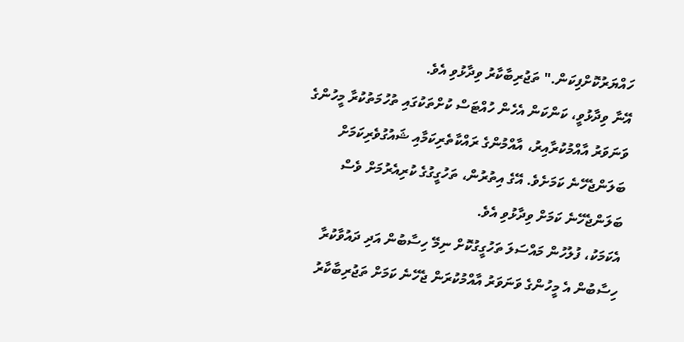ހައްޔަރުކޮށްފިކަން." ތަޖުރިބާކާރު ވިދާޅުވި އެވެ.
އޭނާ ވިދާޅުވީ، ކަންކަން އެހެން ހުއްޓަސް ކުށްތަކުގައި ތުހުމަތުކުރާ މީހުންގެ ވަނަވަރު އާއްމުކުރާއިރު، އާއްމުންގެ ރައްކާތެރިކަމާއި ޝައުގުވެރިކަމަށް ބަލަންޖެހޭނެ ކަމަށެވެ. އޭގެ އިތުރުން، ތަހުގީގުގެ ކުރިއެރުމަށް ވެސް ބަލަންޖެހޭނެ ކަމަށް ވިދާޅުވި އެވެ.
އެކަމަކު، ފުލުހުން މައްސަލަ ތަހުގީގުކޮށް ނިމޭ ހިސާބުން އަދި ދައުވާކުރާ ހިސާބުން އެ މީހުންގެ ވަނަވަރު އާއްމުކުރަން ޖެހޭނެ ކަމަށް ތަޖުރިބާކާރު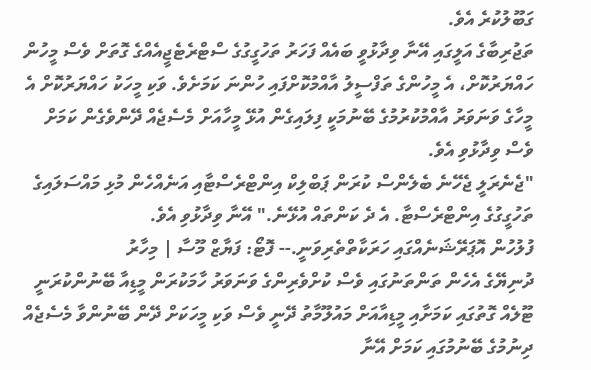ގަބޫލުކުރެ އެވެ.
ތަޖުރިބާގެ އަލީގައި އޭނާ ވިދާޅުވީ ބައެއް ފަހަރު ތަހުގީގުގެ ސްޓްރެޓެޖީއެއްގެ ގޮތަށް ވެސް މީހުން ހައްޔަރުކޮށް، އެ މީހުންގެ ތަފްސީލު އާއްމުކޮށްފައި ހުންނަ ކަމަށެވެ. ވަކި މީހަކު ހައްޔަރުކޮށް އެ މީހާގެ ވަނަވަރު އާއްމުކުރުމުގެ ބޭނުމަކީ ފިލައިގެން އުޅޭ މީހާއަށް މެސެޖެއް ދޭންވެގެން ކަމަށް ވެސް ވިދާޅުވި އެވެ.
"ޖެނެރަލީ ޖެހޭނެ ބެލެންސް ކުރަން ޕަބްލިކް އިންޓްރެސްޓާއި އަނެއްހެން މުޅި މައްސަލައިގެ ތަހުގީގުގެ އިންޓްރެސްޓާ. އެ ދެ ކަންތައް އުޅޭނެ." އޭނާ ވިދާޅުވި އެވެ.
ފުލުހުން އޮޕަރޭޝަނެއްގައި ހަރަކާތްތެރިވަނީ.-- ފޮޓޯ: ފަޔާޒް މޫސާ | މިހާރު
ދުނިޔޭގެ އެހެން ތަންތަނުގައި ވެސް ކުށްވެރިންގެ ވަނަވަރު ހާމަކުރަން މީޑިއާ ބޭނުންކުރަނީ ޓޫލެއް ގޮތުގައި ކަމަށާއި މީޑިއާއަށް މައުލޫމާތު ދޭނީ ވެސް ވަކި މީހަކަށް ދޭން ބޭނުންވާ މެސެޖެއް ދިނުމުގެ ބޭނުމުގައި ކަމަށް އޭނާ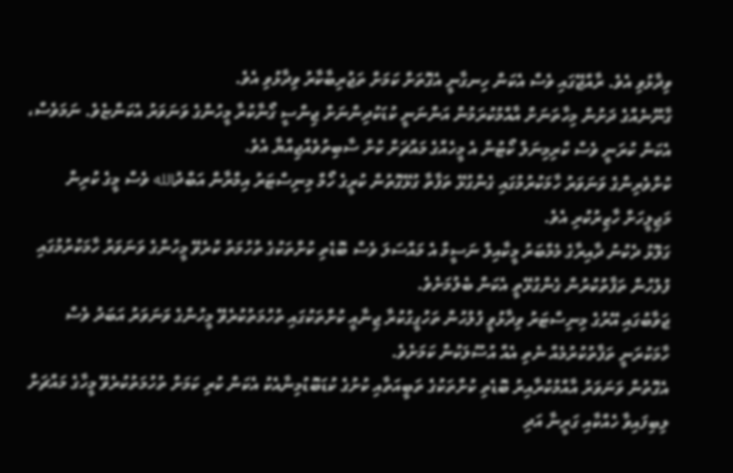ވިދާޅުވި އެވެ. ރާއްޖޭގައި ވެސް އެކަން ހިނގާނީ އެގޮތަށް ކަމަށް ތަޖުރިބާކާރު ވިދާޅުވި އެވެ.
ގާނޫނެއްގެ ދަށުން މިހާތަނަށް އާއްމުކުރަމުން އަންނަނީ ކުޑަކުދިންނަށް ޖިންސީ ގޯނާކުރާ މީހުންގެ ވަނަވަރު އެކަންޏެވެ. ނަމަވެސް، އެކަން ކުރަނީ ވެސް ކްރިމިނަލް ކޯޓުން އެ މީހެއްގެ މައްޗަށް ކުށް ސާބިތުވެއްޖިއްޔާ އެވެ.
ކުށްވެރިންގެ ވަނަވަރު ހާމަކުރުމުގައި ގެންގުޅޭ ތަފާތާ ގުޅޭގޮތުން ކުރީގެ ހޯމް މިނިސްޓަރު އިމްރާން އަބްދުالله ވެސް މީގެ ކުރިން މަޖިލީހަށް ހާޒިރުކުރި އެވެ.
ގަލޮޅު ދެކުނު ދާއިރާގެ މެމްބަރު މީކާއިލް ނަސީމް އެ މައްސަލަ ވެސް ބޮޑެތި ކުށްތަކުގެ ތުހުމަތު ކުރެވޭ މީހުންގެ ވަނަވަރު ހާމަކުރުމުގައި ފުލުހުން ތަފާތުކުރުން ގެންގުޅޭތީ އެކަން ބެލުމަށެވެ.
ޖަވާބުގައި އޭރުގެ މިނިސްޓަރު ވިދާޅުވީ ފުލުހުން ތަހުގީގުކުރާ ޖިނާއީ ކުށްތަކުގައި ތުހުމަތުކުރެވޭ މީހުންގެ ވަނަވަރު އަބަދު ވެސް ހާމަކުރަނީ ތަފާތުކުރުމެއް ނެތި އެއް އުސޫލަކުން ކަމަށެވެ.
އެގޮތުން ވަނަވަރު އާއްމުކުރާއިރު ބޮޑެތި ކުށްތަކުގެ ތަބީއަތާއި ކުށުގެ ކުޑަބޮޑުމިނާއެކު އެކަން ކުރި ކަމަށް ތުހުމަތުކުރެވޭ މީހާގެ މައްޗަށް ލިބިފައިވާ ހެއްކާއި ގަރީނާ އަދި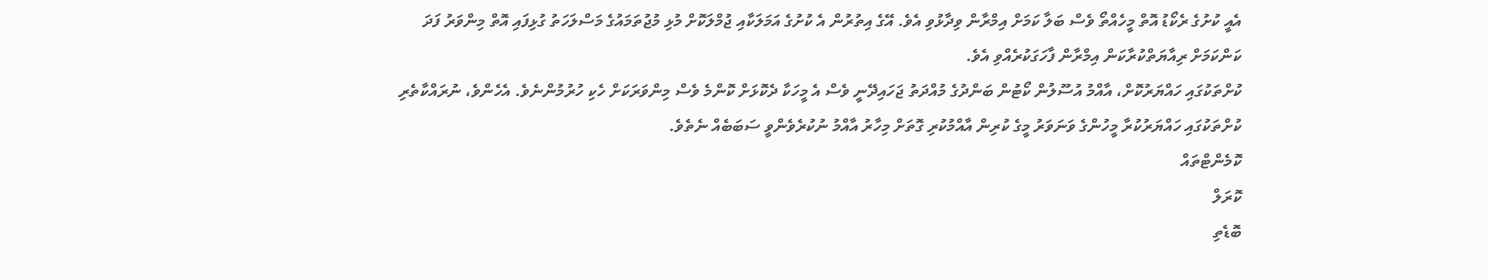އެއީ ކުށުގެ ރެކޯޑު އޮތް މީހެއްތޯ ވެސް ބަލާ ކަމަށް އިމްރާން ވިދާޅުވި އެވެ. އޭގެ އިތުރުން އެ ކުށުގެ އަމަލަކާއި ޖުމްލަކޮށް މުޅި މުޖުތަމައުގެ މަސްލަހަތު ގުޅިފައި އޮތް މިންވަރު ފަދަ ކަންކަމަށް ރިއާޔަތްކުރާކަން އިމްރާން ފާހަގަކުރެއްވި އެވެ.
ކުށްތަކުގައި ހައްޔަރުކޮށް، އާއްމު އުސޫލުން ކޯޓުން ބަންދުގެ މުއްދަތު ޖަހައިދޭނީ ވެސް އެ މީހަކާ ދެކޮޅަށް ކޮންމެ ވެސް މިންވަރަކަށް ހެކި ހުރުމުންނެވެ. އެހެންވެ، ނުރައްކާތެރި ކުށްތަކުގައި ހައްޔަރުކުރާ މީހުންގެ ވަނަވަރު މީގެ ކުރިން އާއްމުކުރި ގޮތަށް މިހާރު އާއްމު ނުކުރެވެންވީ ސަބަބެއް ނެތެވެ.
ކޮމެންޓްތައް
ކޮރަލް
ބޮޑެތި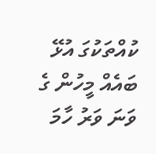ކުއްތަކުގަ އުޅޭ ބައެއް މީހުން ގެ ވަނަ ވަރު ހާމަ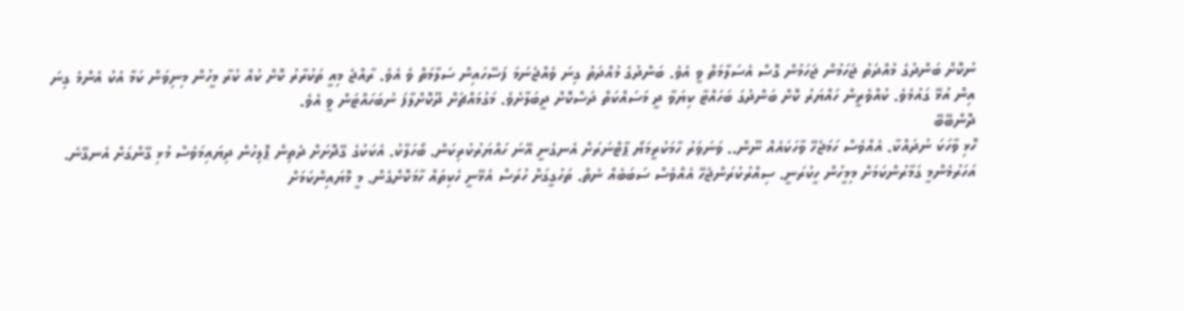ނުކޮށް ބަންދުގެ މުއްދަތު ޖަހަމުން ޖަހަމުން ގޮސް އެސަލާމަތް ވީ އެވެ. ބަންދުގެ މުއްދަތު ގިނަ ވެއްޖެނަމަ ފަސޭހައިން ސަލާމަތް ވެ އެވެ. ރާއްޖެ މިއީ ތަކުރާރު ކޮށް ކުއް ކުރާ މީހުން މިނިވަން ކަމާ އެކު އެންމެ ގިނަ އިން އުޅޭ ގައުމެވެ. ކުއްވެރީން ހައްޔަރު ކޮށް ބަންދުގަ ބަހައްޓާ ކިޔަވާ ދީ މަސައްކަތް ދަސްކޮށް ދީބަލާށެވެ. މަގުމައްޗަށް ދޫކޮށްލާފަ ނުބަހައްޓަން ވީ އެވެ.
ދޮންބޭބޭ
ހޮޅި ވާހަކަ ނުދައްކާ. އެއްވެސް ހަމަޖެހޭ ވާހަކައެއް ނޫން.. ވަނަވަރު ހާމަކުރީމަޔޯ ޕާޓްނަރަށް އެނގެނީ އޭނަ ހައްޔަރުކުރިކަން. ބޯހަލާކު. އެކަކުގެ ގޭދޮށަށް ދެތިން ޕޮލިހުން ދިޔައިމަވެސް މުޅި ގޭންގަށް އެނގޭނެ. އަހަރުމެންމީ ގަމާރުންކަމަށް މިމީހުން ހީކުރަނީ. ސިއްރުކުރަންޖެހޭ އެއްވެސް ސަބަބެއް ނެތް. ތަހުގީގަށް ހުރަސް އެޅޭނީ ހެކިތައް ހާމަކޮށްގެން. މީ މޮޔައިންކަމަށް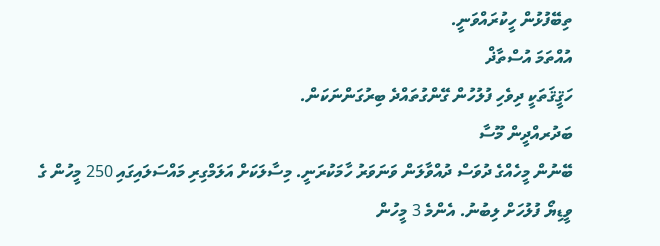ތިބޭފުޅުން ހީކުރައްވަނީ.
އުއްތަމަ އުސްތާޛް
ހަޤީޤަތަކީ ދިވެހި ފުލުހުން ގޭންގުތައްދެ ބިރުގަންނަކަން.
ބަދުރއްދީން މޫސާ
ބޭނުން މީހެއްގެ ދުވަސް ދުއްވާލަން ވަނަވަރު ހާމަކުރަނީ. މިސާލަކަށް އަލަމްގިރި މައްސަލައިގައި 250 މީހުން ގެ ވީޑިޔޯ ފުލުހަށް ލިބުނު. އެންމެ 3 މީހުން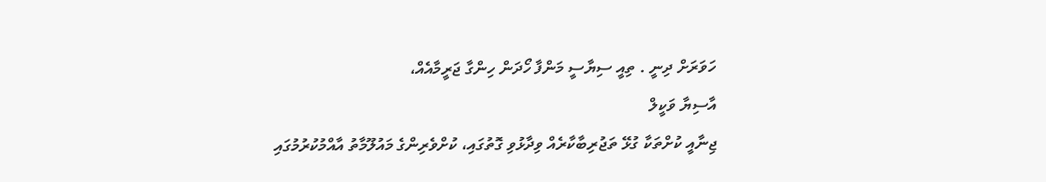ހަވަރަށް ދިނީ . ތިއީ ސިޔާސީ މަންފާ ހޯދަން ހިންގާ ޖަރީމާއެއް،
އާސިޔާ ވަކީލް
ޖިނާއީ ކުށްތަކާ ގުޅޭ ތަޖުރިބާކާރެއް ވިދާޅުވި ގޮތުގައި، ކުށްވެރިންގެ މައުލޫމާތު އާއްމުކުރުމުގައި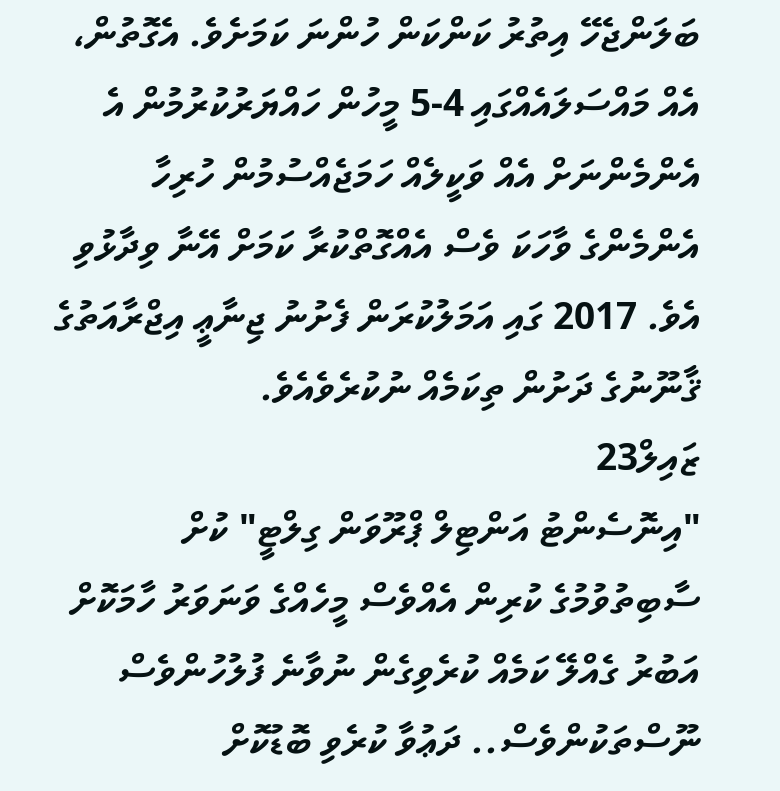ބަލަންޖެހޭ އިތުރު ކަންކަން ހުންނަ ކަމަށެވެ. އެގޮތުން، އެއް މައްސަލައެއްގައި 4-5 މީހުން ހައްޔަރުކުރުމުން އެ އެންމެންނަށް އެއް ވަކީލެއް ހަމަޖެއްސުމުން ހުރިހާ އެންމެންގެ ވާހަކަ ވެސް އެއްގޮތްކުރާ ކަމަށް އޭނާ ވިދާޅުވި އެވެ. 2017 ގައި އަމަލުކުރަން ފެށުނު ޖިނާޢީ އިޖްރާއަތުގެ ޤާނޫނުގެ ދަށުން ތިކަމެއް ނުކުރެވެއެވެ.
ޒައިލް23
"އިނޮސެންޓު އަންޓިލް ޕްރޫވަން ގިލްޓީ" ކުށް ސާބިތުވުމުގެ ކުރިން އެއްވެސް މީހެއްގެ ވަނަވަރު ހާމަކޮށް އަބުރު ގެއްލޭ ކަމެއް ކުރެވިގެން ނުވާނެ ފުލުހުންވެސް ނޫސްތަކުންވެސް.. ދަޢުވާ ކުރެވި ބޮޑުކޮށް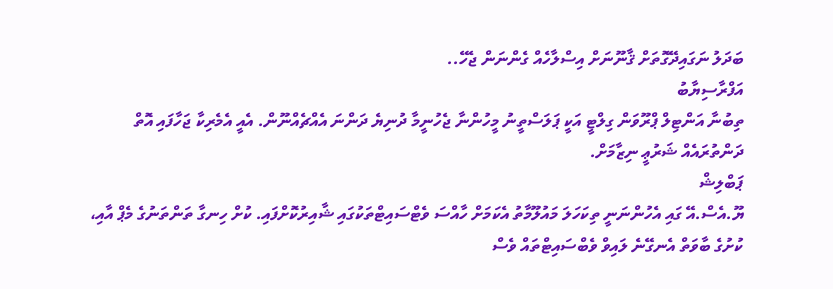ބަދަލު ނަގައިދޭގޮތަށް ޤާނޫނަށް އިސްލާހެއް ގެންނަން ޖެހޭ..
އަފްރާސިޔާބު
ތިބުނާ އަންޓިލް ޕްރޫވަން ގިލްޓީ އަކީ ޕަލަސްތީނު މީހުންނާ ޖެހުނީމާ ދުނިޔެ ދަންނަ އެއްޗެއްނޫން. އެއީ އެމެރިކާ ޖަހާފައި އޮތް ދަންތުރައެއް ޝަރުޢީ ނިޒާމަށް.
ޕަބްލިޝް
ޔޫ.އެސް.އޭ ގައި އެހުންނަނީ ތިކަހަލަ މައުލޫމާތު އެކަމަށް ހާއްސަ ވެޓްސައިޓްތަކުގައި ޝާއިރުކޮށްފައި. ކުށް ހިނގާ ތަންތަނުގެ މެޕް އާއި، ކުށުގެ ބާވަތް އެނގޭނެ ލައިވް ވެބްސައިޓްތައް ވެސް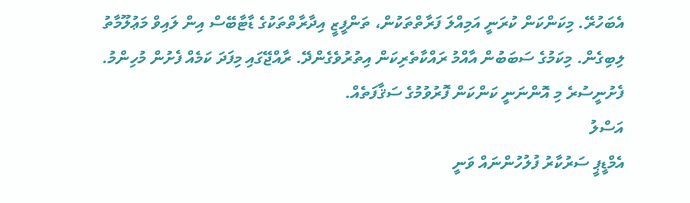އެބަހުރޭ. މިކަންކަން ކުރަނީ އަމިއްލަ ފަރާތްތަކުން، ތަންފީޒީ އިދާރާތްތަކުގެ ޑާޓާބޭސް އިން ލައިވް މަޢުލޫމާތު ލިބިގެން. މިކަމުގެ ސަބަބުން އާއްމު ރައްކާތެރިކަން އިތުރުވެގެންދޭ. ރާއްޖޭގައި މިފަދަ ކަމެއް ފެށުން މުހިންމު. ފެށުނީސުރެ މި އޮންނަނީ ކަންކަން ފޮރުވުމުގެ ސަޤާފަތެއް.
އަސްލު
އެމްޑީޕީ ސަރުކާރު ފުލުހުންނައް ވަނީ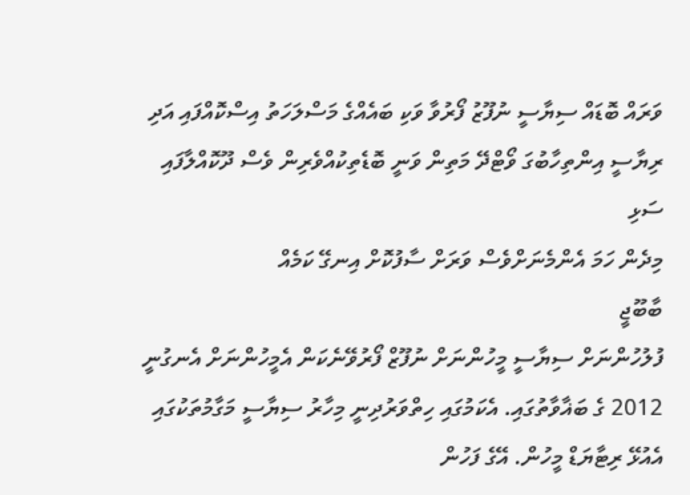ވަރައް ބޮޑައް ސިޔާސީ ނުފޫޒު ފޯރުވާ ވަކި ބައެއްގެ މަސްލަހަތު އިސްކޮއްފައި އަދި ރިޔާސީ އިންތިހާބުގަ ވޯޓްދޭ މަތިން ވަނީ ބޮޑެތިކުއްވެރިން ވެސް ދޫކޮއްލާފައި
ސަޅި
މިދެން ހަމަ އެންމެނަށްވެސް ވަރަށް ސާފުކޮށް އިނގޭ ކަމެއް
ބާބޫޖީ
ފުލުހުންނަށް ސިޔާސީ މީހުންނަށް ނުފޫޒް ފޯރުވޭނެކަން އެމީހުންނަށް އެނގުނީ 2012 ގެ ބަޣާވާތުގައި. އެކަމުގައި ހިތްވަރުދިނީ މިހާރު ސިޔާސީ މަގާމުތަކުގައި އެއުޅޭ ރިޓާޔަޑް މީހުން. އޭގެ ފަހުން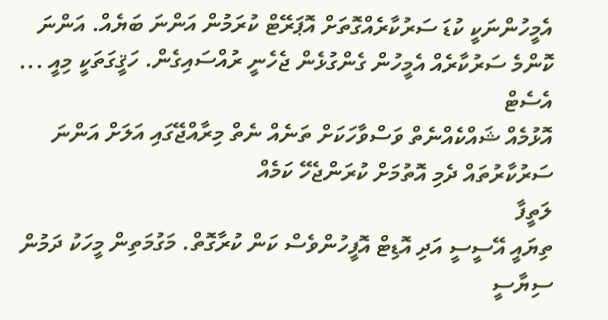އެމީހުންނަކީ ކުޑަ ސަރުކާރެއްގޮތަށް އޮޕަރޭޓް ކުރަމުން އަންނަ ބަޔެއް. އަންނަ ކޮންމެ ސަރުކާރެއް އެމީހުން ގެންގުޅެން ޖެހެނީ ރުއްސައިގެން. ހަޤީގަތަކީ މިއީ ...
އެސެޓް
އޮޅުމެއް ޝައްކެއްނެތް ވަސްވާހަކަށް ތަނެއް ނެތް މިރާއްޖޭގައި އަލަށް އަންނަ ސަރުކާރުތައް ދެމި އޮތުމަށް ކުރަންޖެހޭ ކަމެއް
ލަތީފާ
ތިޔައީ އޭސީސީ އަދި އޮޑިޓް އޮފީހުންވެސް ކަން ކުރާގޮތް. މަގުމަތިން މީހަކު ދަމުން ސިޔާސީ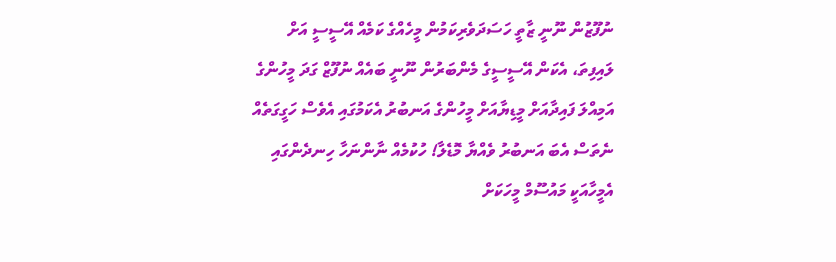ނުފޫޒުން ނޫނީ ޒާތީ ހަސަދަވެރިކަމުން މީހެއްގެ ކަމެއް އޭސީސީ އަށް ލައިފިތަ، އެކަން އޭސީސީގެ މެންބަރުން ނޫނީ ބައެއް ނުފޫޒް ގަދަ މީހުންގެ އަމިއްލަ ފައިދާއަށް މީޑިޔާއަށް މީހުންގެ އަނބުރު އެކަމުގައި އެވެސް ހަގީގަތެއް ނެތަސް އެބަ އަނބުރު ވެއްޔާ މޮޑެލާ! ހުކުމެއް ނާންނަހާ ހިނދެންގައި އެމީހާއަކީ މައުސޫމް މީހަކަށް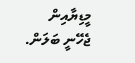މީޑިޔާއިން ޖެހޭނީ ބަލަން.